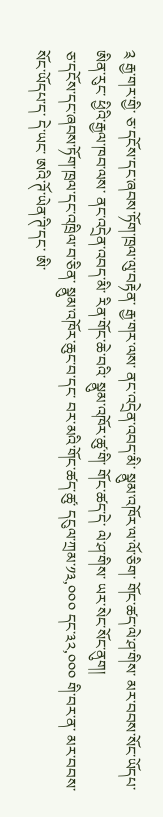༉ རྒྱ་གར་གྱི་ ཅ་དངོས་དང་ཞབས་ཏོག་ཁྲལ་ལུ་བརྟེན་ རྒྱ་གར་ལས་ ནང་འདྲེན་འབད་མི་ སྣུམ་འཁོར་ལ་ལོ་ཅིག་ གོང་ཚད་ལེ་ཤ་གིས་ མར་བབས་སོང་ཡོདཔ་ཨིན་རུང་ ཕྱིའི་རྒྱལ་ཁབ་ལས་ ནང་འདྲེན་འབད་མི་ རིན་གོང་ཆེ་བའི་ སྣུམ་འཁོར་ཚུ་གི་ གོང་ཚད་དེ་ ལེ་ཤ་གིས་ ཡར་སེང་སོང་ནུག།
ཅ་དངོས་དང་ཞབས་ཏོག་ཁྲལ་དང་འཁྲིལ་བ་ཅིན་ སྣུམ་འཁོར་ཆུང་བ་དང་ བར་མའི་གོང་ཚད་ཚུ་ དངུལ་ཀྲམ་༡༣,༠༠༠ དང་༣༢,༠༠༠ གི་བར་ན་ མར་བབས་སོང་ཡོདཔ་ད་ དེ་ཡང་ ཨའི་ཊོ་ཡེན་ཊི་དང་ ཨི་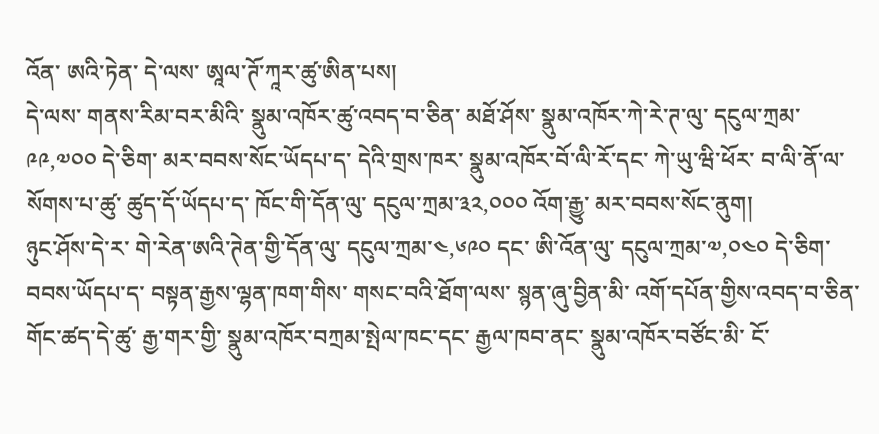འོན་ ཨའི་ཏེན་ དེ་ལས་ ཨཱལ་ཊོ་ཀཱར་ཚུ་ཨིན་པས།
དེ་ལས་ གནས་རིམ་བར་མིའི་ སྣུམ་འཁོར་ཚུ་འབད་བ་ཅིན་ མཐོ་ཤོས་ སྣུམ་འཁོར་ཀེ་རེ་ཊ་ལུ་ དངུལ་ཀྲམ་༩༩,༧༠༠ དེ་ཅིག་ མར་བབས་སོང་ཡོདཔ་ད་ དེའི་གྲས་ཁར་ སྣུམ་འཁོར་བོ་ལི་རོ་དང་ ཀེ་ཡུ་ཝི་ཕོར་ བ་ལི་ནོ་ལ་སོགས་པ་ཚུ་ ཚུད་དོ་ཡོདཔ་ད་ ཁོང་གི་དོན་ལུ་ དངུལ་ཀྲམ་༣༢,༠༠༠ འོག་རྒྱུ་ མར་བབས་སོང་ནུག།
ཉུང་ཤོས་དེ་ར་ གེ་རེན་ཨའི་ཊེན་གྱི་དོན་ལུ་ དངུལ་ཀྲམ་༤,༦༩༠ དང་ ཨི་འོན་ལུ་ དངུལ་ཀྲམ་༧,༠༤༠ དེ་ཅིག་ བབས་ཡོདཔ་ད་ བསྟན་རྒྱས་ལྷན་ཁག་གིས་ གསང་བའི་ཐོག་ལས་ སྙན་ཞུ་བྱིན་མི་ འགོ་དཔོན་གྱིས་འབད་བ་ཅིན་ གོང་ཚད་དེ་ཚུ་ རྒྱ་གར་གྱི་ སྣུམ་འཁོར་བཀྲམ་སྤེལ་ཁང་དང་ རྒྱལ་ཁབ་ནང་ སྣུམ་འཁོར་བཙོང་མི་ ངོ་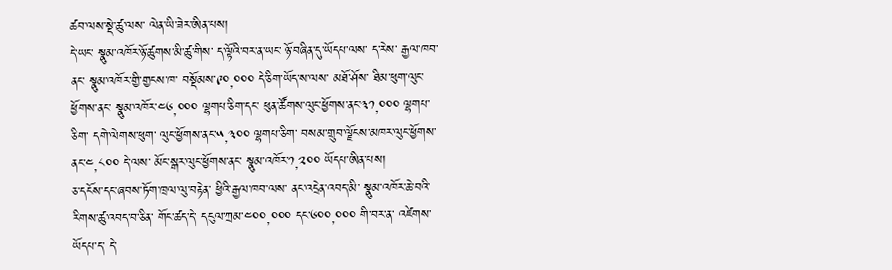ཚབ་ལས་སྡེ་ཚུ་ལས་ ལེན་ཡི་ཟེར་ཨིན་པས།
དེ་ཡང་ སྣུམ་འཁོར་ཉོ་ཚུགས་མི་ཚུ་གིས་ ད་ལྟོའི་བར་ན་ཡང་ ཉོ་བཞིན་དུ་ཡོདཔ་ལས་ ད་རེས་ རྒྱལ་ཁབ་ནང་ སྣུམ་འཁོར་གྱི་གྱངས་ཁ་ བསྡོམས་༩༠,༠༠༠ དེ་ཅིག་ཡོད་ས་ལས་ མཐོ་ཤོས་ ཐིམ་ཕུག་ལུང་ཕྱོགས་ནང་ སྣུམ་འཁོར་༤༦,༠༠༠ ལྷགཔ་ཅིག་དང་ ཕུན་ཚོགས་ལུང་ཕྱོགས་ནང་༣༡,༠༠༠ ལྷགཔ་ཅིག་ དགེ་ལེགས་ཕུག་ ལུང་ཕྱོགས་ནང་༥,༣༠༠ ལྷགཔ་ཅིག་ བསམ་གྲུབ་ལྗོངས་མཁར་ལུང་ཕྱོགས་ནང་༤,༨༠༠ དེ་ལས་ མོང་སྒར་ལུང་ཕྱོགས་ནང་ སྣུམ་འཁོར་༡,༢༠༠ ཡོདཔ་ཨིན་པས།
ཅ་དངོས་དང་ཞབས་ཏོག་ཁྲལ་ལུ་བརྟེན་ ཕྱིའི་རྒྱལ་ཁབ་ལས་ ནང་འདྲེན་འབད་མི་ སྣུམ་འཁོར་ཆེ་བའི་རིགས་ཚུ་འབད་བ་ཅིན་ གོང་ཚད་དེ་ དངུལ་ཀྲམ་༤༠༠,༠༠༠ དང་༦༠༠,༠༠༠ གི་བར་ན་ འཛེགས་ཡོདཔ་ད་ དེ་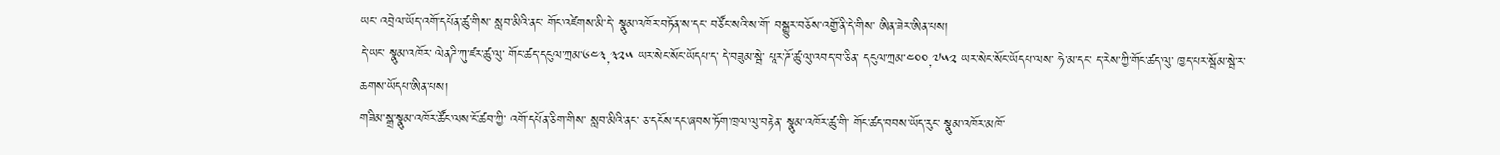ཡང་ འབྲེལ་ཡོད་འགོ་དཔོན་ཚུ་གིས་ སླབ་མིའི་ནང་ གོང་འཛེགས་མི་དེ་ སྣུམ་འཁོར་བཏོན་ས་དང་ བཙོང་སའི་ས་གོ་ བསྒྱུར་བཅོས་འགྱོ་ནི་དེ་གིས་ ཨིན་ཟེར་ཨིན་པས།
དེ་ཡང་ སྣུམ་འཁོར་ ལེནཌི་ཀུ་ཛར་ཚུ་ལུ་ གོང་ཚད་དངུལ་ཀྲམ་༦༤༣,༣༢༥ ཡར་སེང་སོང་ཡོདཔ་ད་ དེ་བཟུམ་སྦེ་ པཱར་ཌོ་ཚུ་ལུ་འབད་བ་ཅིན་ དངུལ་ཀྲམ་༤༠༠,༧༥༢ ཡར་སེང་སོང་ཡོདཔ་ལས་ ཧེ་མ་དང་ ད་རེས་ཀྱི་གོང་ཚད་ལུ་ ཁྱད་པར་སྦོམ་སྦེ་ར་ ཆགས་ཡོདཔ་ཨིན་པས།
གཟིམ་སྒྲ་སྣུམ་འཁོར་ཚོང་ལས་ངོ་ཚབ་ཀྱི་ འགོ་དཔོན་ཅིག་གིས་ སླབ་མིའི་ནང་ ཅ་དངོས་དང་ཞབས་ཏོག་ཁྲལ་ལུ་བརྟེན་ སྣུམ་འཁོར་ཚུ་གི་ གོང་ཚད་བབས་ཡོད་རུང་ སྣུམ་འཁོར་མཁོ་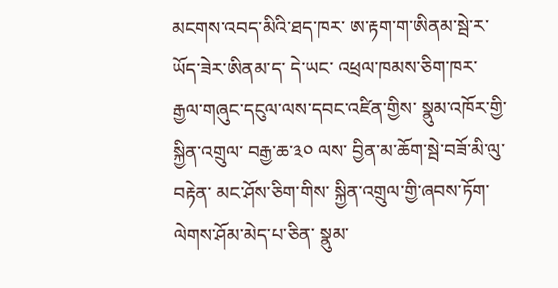མངགས་འབད་མིའི་ཐད་ཁར་ ཨ་རྟག་ག་ཨིནམ་སྦེ་ར་ ཡོད་ཟེར་ཨིནམ་ད་ དེ་ཡང་ འཕྲལ་ཁམས་ཅིག་ཁར་ རྒྱལ་གཞུང་དངུལ་ལས་དབང་འཛིན་གྱིས་ སྣུམ་འཁོར་གྱི་ སྐྱིན་འགྲུལ་ བརྒྱ་ཆ་༣༠ ལས་ བྱིན་མ་ཆོག་སྦེ་བཟོ་མི་ལུ་བརྟེན་ མང་ཤོས་ཅིག་གིས་ སྐྱིན་འགྲུལ་གྱི་ཞབས་ཏོག་ ལེགས་ཤོམ་མེད་པ་ཅིན་ སྣུམ་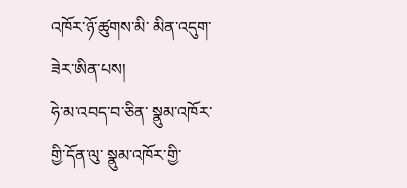འཁོར་ཉོ་ཚུགས་མི་ མིན་འདུག་ཟེར་ཨིན་པས།
ཧེ་མ་འབད་བ་ཅིན་ སྣུམ་འཁོར་གྱི་དོན་ལུ་ སྣུམ་འཁོར་གྱི་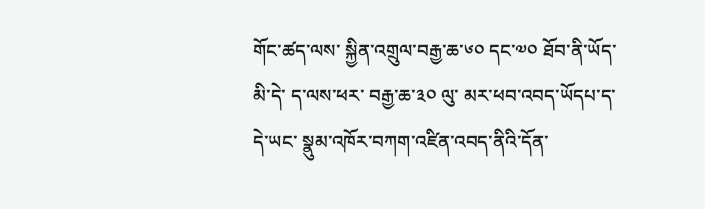གོང་ཚད་ལས་ སྐྱིན་འགྲུལ་བརྒྱ་ཆ་༦༠ དང་༧༠ ཐོབ་ནི་ཡོད་མི་དེ་ ད་ལས་ཕར་ བརྒྱ་ཆ་༣༠ ལུ་ མར་ཕབ་འབད་ཡོདཔ་ད་ དེ་ཡང་ སྣུམ་འཁོར་བཀག་འཛིན་འབད་ནིའི་དོན་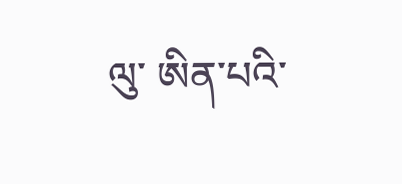ལུ་ ཨིན་པའི་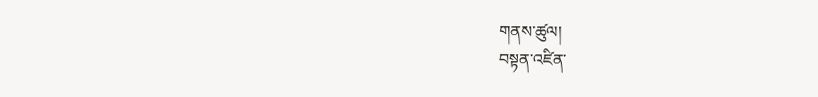གནས་ཚུལ།
བསྟན་འཛིན་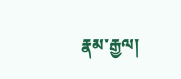རྣམ་རྒྱལ།